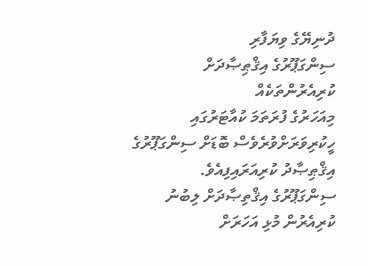ދުނިޔޭގެ ވިޔަފާރި
ސިންގަޕޫރުގެ އިޤްޠިޞާދަށް ކުރިއެރުންތަކެއް
މިއަހަރުގެ ފުރަތަމަ ކުއާޓަރުގައި ހީކުރިވަރަށްވުރެވެސް ބޮޑަށް ސިންގަޕޫރުގެ އިޤްޠިޞާދު ކުރިއަރައިފިއެވެ.
ސިންގަޕޫރުގެ އިޤްތިޞާދަށް ލިބުނު ކުރިއެރުން މުޅި އަހަރަށް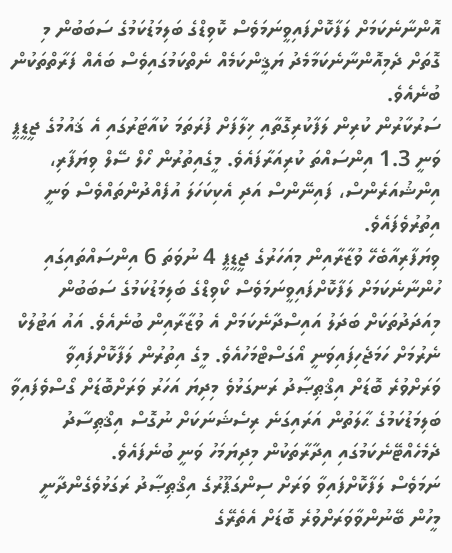އޮންނާނެކަމަށް ލަފާކޮށްފައިވީނަމަވެސް ކޮވިޑްގެ ބަލިމަޑުކަމުގެ ސަބަބުން މި ގޮތަށް ދެމިއޮންނާނެކަމާމެދު ޔަޤީންކަމެއް ނެތްކަމުގައިވެސް ބައެއް ފަރާތްތަކުން ބުނެއެވެ.
ސަރުކާރުން ކުރިން ލަފާކުރިގޮތާއި ޚިލާފަށް ފުރަތަމަ ކުއާޓަރުގައި އެ ޤައުމުގެ ޖީޑީޕީ ވަނީ 1.3 އިންސައްތަ ކުރިއަރާފައެވެ. މީގެއިތުރުން ހޯލް ސޭލް ވިޔަފާރި، އިންޝުއަރެންސް، ފައިނޭންސް އަދި އެކިކަހަލަ އުފެއްދުންތައްވެސް ވަނީ އިތުރުވެފައެވެ.
ވިޔަފާރިއާބެހޭ ވުޒާރާއިން މިއަހަރުގެ ޖީޑީޕީ 4 ނުވަތަ 6 އިންސައްތައިގައި ހުންނާނެކަމަށް ލަފާކޮށްފައިވީނަމަވެސް ކޯވިޑްގެ ބަލިމަޑުކަމުގެ ސަބަބުން މިއަދަދުތަކަށް ބަދަލު އައިސްދާނެކަމަށް އެ ވުޒާރާއިން ބުނެއެވެ. އައު އަޓުލުކް ނެރުމަށް ހަމަޖެހިފައިވަނީ އޯގަސްޓްމަހުއެވެ. މީގެ އިތުރުން ލަފާކޮށްފައިވާ ވަރަށްވުރެ ބޮޑަށް އިޤްޠިޞާދު ރަނގަޅުވެ މިދިޔަ އަހަރު ވަރަށްބޮޑަށް ގޯސްވެފައިވާ ބަލިމަޑުކަމުގެ ޙާލަތުން އަރައިގަނެ ރިސެޝަނަކަށް ނުގޮސް އިޤްޠިސާދު ދެމެހެއްޓޭނެކަމުގައި އިދާރާތަކުން މިދިޔަމަހު ވަނީ ބުނެފައެވެ.
ނަމަވެސް ލަފާކޮށްފައިވާ ވަރަށް ސިންގަޕޫރުގެ އިޤްޠިޞާދު ރަގަޅުވެގެންދާނީ މީހުން ބޭނުންވާވަރަށްވުރެ ބޮޑަށް އެތެރޭގެ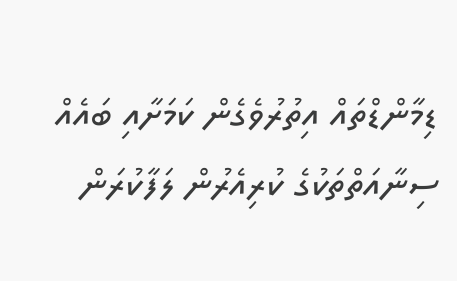ޑިމާންޑްތައް އިތުރުވެގެން ކަމަށާއި ބައެއް ސިނާއަތްތަކުގެ ކުރިއެރުން ލަފާކުރަން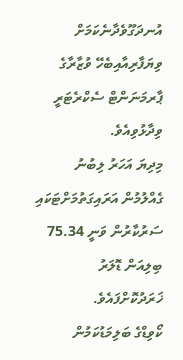އުނދަގޫވެދާނެކަމަށް ވިޔަފާރިއާއިބެހޭ ވުޒާރާގެ ޕާރމަނަންޓް ސެކްރެޓަރީ ވިދާޅުވިއެވެ.
މިދިޔަ އަހަރު ލިބުނު ގެއްލުމުން އަރައިގަތުމަށްޓަކައި ސަރުކާރުން ވަނީ 75.34 ބިލިއަން ޑޮލަރު ޚަރަދުކޮށްފައެވެ.
ކޯވިޑްގެ ބަލިމަޑުކަމުން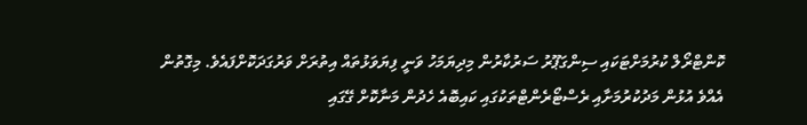ކޮންޓްރޯލް ކުރުމަށްޓަކައި ސިންގަޕޫރު ސަރުކާރުން މިދިޔަމަހު ވަނީ ފިޔަވަޅުތައް އިތުރަށް ވަރުގަދަކޮށްފައެވެ. މިގޮތުން އެއްވެ އުޅުން މަދުކުރުމަށާއި ރެސްޓޯރެންޓްތަކުގައި ކައިބޮއެ ހެދުން މަނާކޮށް ގޭގައި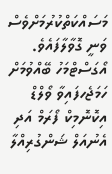މަސައްކަތްކުރުމަށްވެސް ވަނީ ގޮވާލާފައެވެ.
އޯގަސްޓްމަހު ބޭއްވުމަށް ހަމަޖެހފައިވާ ވޯލްޑް އިކޮނޮމިކް ފޯރަމް އަދި އެނުއަލް ޝަންގުރިއްލާ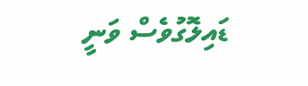ޑައިލޮގުވެސް ވަނީ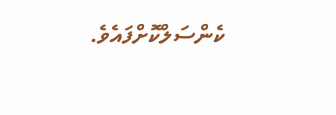ކެންސަލްކޮށްފައެވެ.